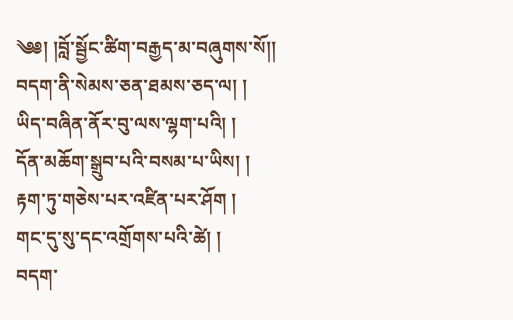༄༅། །བློ་སྦྱོང་ཚིག་བརྒྱད་མ་བཞུགས་སོ།།
བདག་ནི་སེམས་ཅན་ཐམས་ཅད་ལ། །
ཡིད་བཞིན་ནོར་བུ་ལས་ལྷག་པའི། །
དོན་མཆོག་སྒྲུབ་པའི་བསམ་པ་ཡིས། །
རྟག་ཏུ་གཅེས་པར་འཛིན་པར་ཤོག །
གང་དུ་སུ་དང་འགྲོགས་པའི་ཚེ། །
བདག་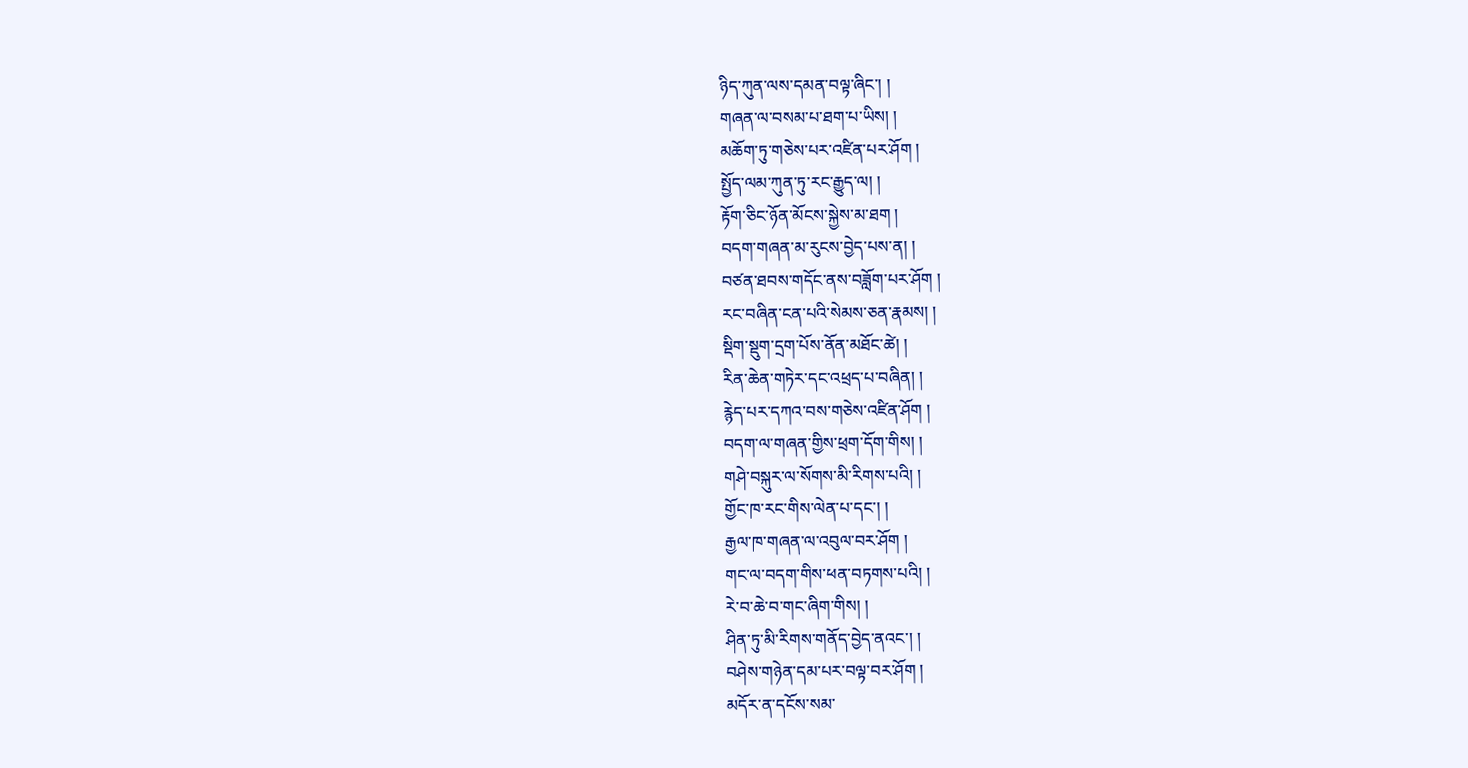ཉིད་ཀུན་ལས་དམན་བལྟ་ཞིང་། །
གཞན་ལ་བསམ་པ་ཐག་པ་ཡིས། །
མཆོག་ཏུ་གཅེས་པར་འཛིན་པར་ཤོག །
སྤྱོད་ལམ་ཀུན་ཏུ་རང་རྒྱུད་ལ། །
རྟོག་ཅིང་ཉོན་མོངས་སྐྱེས་མ་ཐག །
བདག་གཞན་མ་རུངས་བྱེད་པས་ན། །
བཙན་ཐབས་གདོང་ནས་བཟློག་པར་ཤོག །
རང་བཞིན་ངན་པའི་སེམས་ཅན་རྣམས། །
སྡིག་སྡུག་དྲག་པོས་ནོན་མཐོང་ཚེ། །
རིན་ཆེན་གཏེར་དང་འཕྲད་པ་བཞིན། །
རྙེད་པར་དཀའ་བས་གཅེས་འཛིན་ཤོག །
བདག་ལ་གཞན་གྱིས་ཕྲག་དོག་གིས། །
གཤེ་བསྐུར་ལ་སོགས་མི་རིགས་པའི། །
གྱོང་ཁ་རང་གིས་ལེན་པ་དང་། །
རྒྱལ་ཁ་གཞན་ལ་འབུལ་བར་ཤོག །
གང་ལ་བདག་གིས་ཕན་བཏགས་པའི། །
རེ་བ་ཆེ་བ་གང་ཞིག་གིས། །
ཤིན་ཏུ་མི་རིགས་གནོད་བྱེད་ནའང་། །
བཤེས་གཉེན་དམ་པར་བལྟ་བར་ཤོག །
མདོར་ན་དངོས་སམ་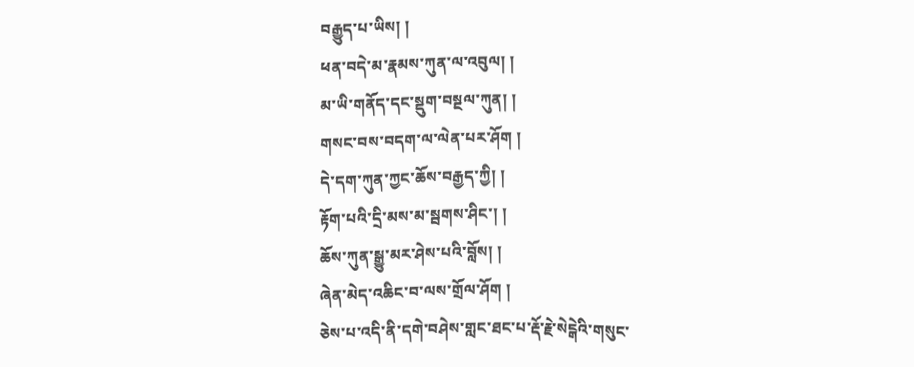བརྒྱུད་པ་ཡིས། །
ཕན་བདེ་མ་རྣམས་ཀུན་ལ་འབུལ། །
མ་ཡི་གནོད་དང་སྡུག་བསྔལ་ཀུན། །
གསང་བས་བདག་ལ་ལེན་པར་ཤོག །
དེ་དག་ཀུན་ཀྱང་ཆོས་བརྒྱད་ཀྱི། །
རྟོག་པའི་དྲི་མས་མ་སྦགས་ཤིང་། །
ཆོས་ཀུན་སྒྱུ་མར་ཤེས་པའི་བློས། །
ཞེན་མེད་འཆིང་བ་ལས་གྲོལ་ཤོག །
ཅེས་པ་འདི་ནི་དགེ་བཤེས་གླང་ཐང་པ་རྡོ་རྗེ་སེངྒེའི་གསུང་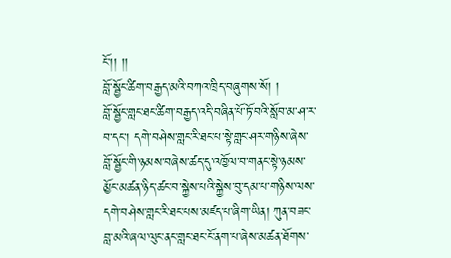ངོ་།། །།
བློ་སྦྱོང་ཚིག་བརྒྱད་མའི་བཀའ་ཁྲིད་བཞུགས་སོ། །
བློ་སྦྱོང་གླང་ཐང་ཚིག་བརྒྱད་འདི་བཞིན་པོ་ཏོ་བའི་སློབ་མ་ཤ་ར་བ་དང་། དགེ་བཤེས་གླང་རི་ཐང་པ་སྟེ་གླང་ཤར་གཉིས་ཞེས་བློ་སྦྱོང་གི་ཉམས་བཞེས་ཚད་དུ་འཁྱོལ་བ་གནང་སྟེ་ཉམས་མྱོང་མཚན་ཉིད་ཚང་བ་སྐྱེས་པའི་སྐྱེས་བུ་དམ་པ་གཉིས་ལས་དགེ་བཤེས་གླང་རི་ཐང་པས་མཛད་པ་ཞིག་ཡིན། ཀུན་བཟང་བླ་མའི་ཞལ་ལུང་ནང་གླང་ཐང་ངོ་ནག་པ་ཞེས་མཚན་ཐོགས་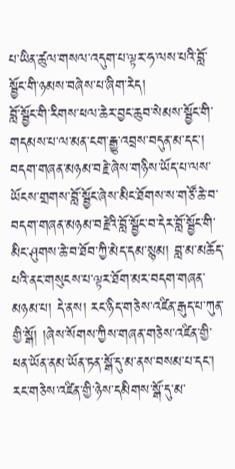པ་ཡིན་ཚུལ་གསལ་འདུག་པ་ལྟར་ཧ་ལས་པའི་བློ་སྦྱོང་གི་ཉམས་བཞེས་པ་ཞིག་རེད།
བློ་སྦྱོང་གི་རིགས་ཕལ་ཆེར་བྱང་ཆུབ་སེམས་སྦྱོང་གི་གདམས་པ་ལ་མན་ངག་རྒྱུ་འབྲས་བདུན་མ་དང་། བདག་གཞན་མཉམ་བརྗེ་ཞེས་གཉིས་ཡོད་པ་ལས་ཡོངས་གྲགས་བློ་སྦྱོང་ཞེས་མིང་ཐོགས་ས་གཙོ་ཆེ་བ་བདག་གཞན་མཉམ་བརྗེའི་བློ་སྦྱོང་བ་དེར་བློ་སྦྱོང་གི་མིང་ཤུགས་ཆེ་བ་ཐོབ་ཀྱི་མེད་དམ་སྙམ། བླ་མ་མཆོད་པའི་ནང་གསུངས་པ་ལྟར་ཐོག་མར་བདག་གཞན་མཉམ་པ། དེ་ནས། རང་ཉིད་གཅེས་འཛིན་རྒུད་པ་ཀུན་གྱི་སྒོ། །ཞེས་སོགས་ཀྱིས་གཞན་གཅེས་འཛིན་གྱི་ཕན་ཡོན་ནམ་ཡོན་ཏན་སྒོ་དུ་མ་ནས་བསམ་པ་དང་། རང་གཅེས་འཛིན་གྱི་ཉེས་དམིགས་སྒོ་དུ་མ་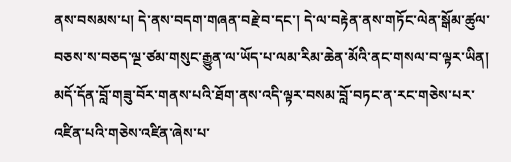ནས་བསམས་པ། དེ་ནས་བདག་གཞན་བརྗེ་བ་དང་། དེ་ལ་བརྟེན་ནས་གཏོང་ལེན་སྒོམ་ཚུལ་བཅས་ས་བཅད་ལྔ་ཙམ་གསུང་རྒྱུན་ལ་ཡོད་པ་ལམ་རིམ་ཆེན་མོའི་ནང་གསལ་བ་ལྟར་ཡིན། མདོ་དོན་བློ་གཟུ་བོར་གནས་པའི་ཐོག་ནས་འདི་ལྟར་བསམ་བློ་བཏང་ན་རང་གཅེས་པར་འཛིན་པའི་གཅེས་འཛིན་ཞེས་པ་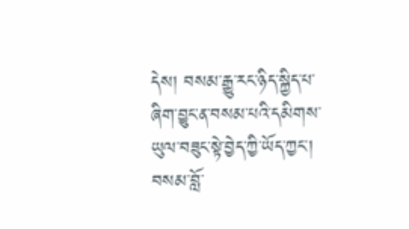དེས། བསམ་རྒྱུ་རང་ཉིད་སྐྱིད་པ་ཞིག་བྱུང་ན་བསམ་པའི་དམིགས་ཡུལ་བཟུང་སྟེ་བྱེད་ཀྱི་ཡོད་ཀྱང་། བསམ་བློ་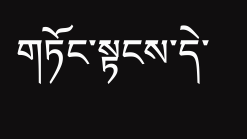གཏོང་སྟངས་དེ་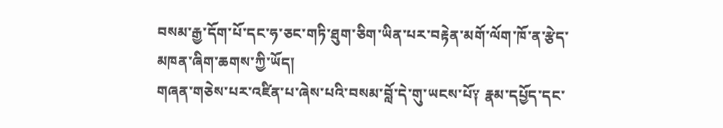བསམ་རྒྱ་དོག་པོ་དང་ཧ་ཅང་གཏི་ཐུག་ཅིག་ཡིན་པར་བརྟེན་མགོ་ལོག་ཁོ་ན་རྩེད་མཁན་ཞིག་ཆགས་ཀྱི་ཡོད།
གཞན་གཅེས་པར་འཛིན་པ་ཞེས་པའི་བསམ་བློ་དེ་གུ་ཡངས་པོ༑ རྣམ་དཔྱོད་དང་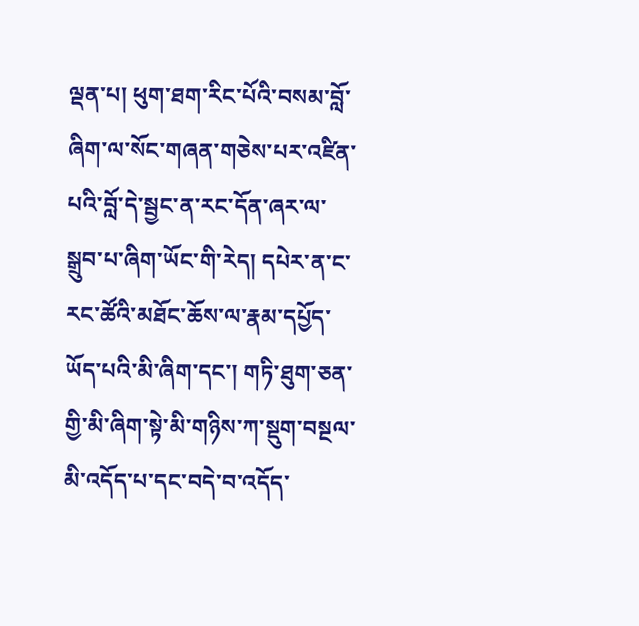ལྡན་པ། ཕུག་ཐག་རིང་པོའི་བསམ་བློ་ཞིག་ལ་སོང་གཞན་གཅེས་པར་འཛིན་པའི་བློ་དེ་སྦྱང་ན་རང་དོན་ཞར་ལ་སྒྲུབ་པ་ཞིག་ཡོང་གི་རེད། དཔེར་ན་ང་རང་ཚོའི་མཐོང་ཆོས་ལ་རྣམ་དཔྱོད་ཡོད་པའི་མི་ཞིག་དང་། གཏི་ཐུག་ཅན་གྱི་མི་ཞིག་སྟེ་མི་གཉིས་ཀ་སྡུག་བསྔལ་མི་འདོད་པ་དང་བདེ་བ་འདོད་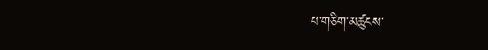པ་གཅིག་མཚུངས་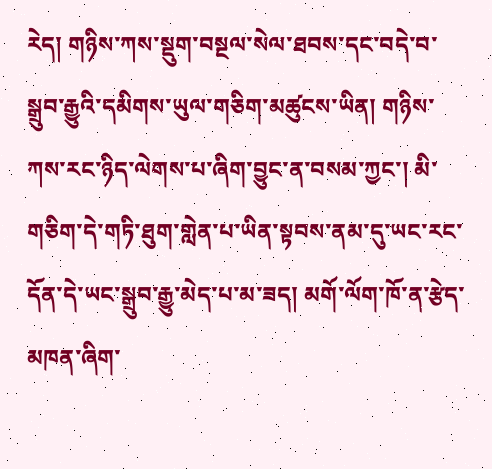རེད། གཉིས་ཀས་སྡུག་བསྔལ་སེལ་ཐབས་དང་བདེ་བ་སྒྲུབ་རྒྱུའི་དམིགས་ཡུལ་གཅིག་མཚུངས་ཡིན། གཉིས་ཀས་རང་ཉིད་ལེགས་པ་ཞིག་བྱུང་ན་བསམ་ཀྱང་། མི་གཅིག་དེ་གཏི་ཐུག་གླེན་པ་ཡིན་སྟབས་ནམ་དུ་ཡང་རང་དོན་དེ་ཡང་སྒྲུབ་རྒྱུ་མེད་པ་མ་ཟད། མགོ་ལོག་ཁོ་ན་རྩེད་མཁན་ཞིག་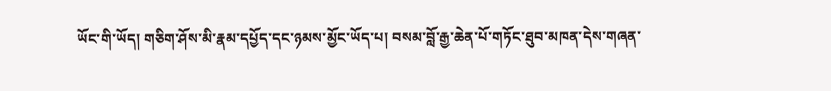ཡོང་གི་ཡོད། གཅིག་ཤོས་མི་རྣམ་དཔྱོད་དང་ཉམས་མྱོང་ཡོད་པ། བསམ་བློ་རྒྱ་ཆེན་པོ་གཏོང་ཐུབ་མཁན་དེས་གཞན་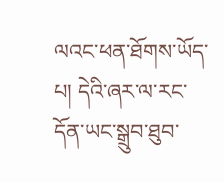ལའང་ཕན་ཐོགས་ཡོད་པ། དེའི་ཞར་ལ་རང་དོན་ཡང་སྒྲུབ་ཐུབ་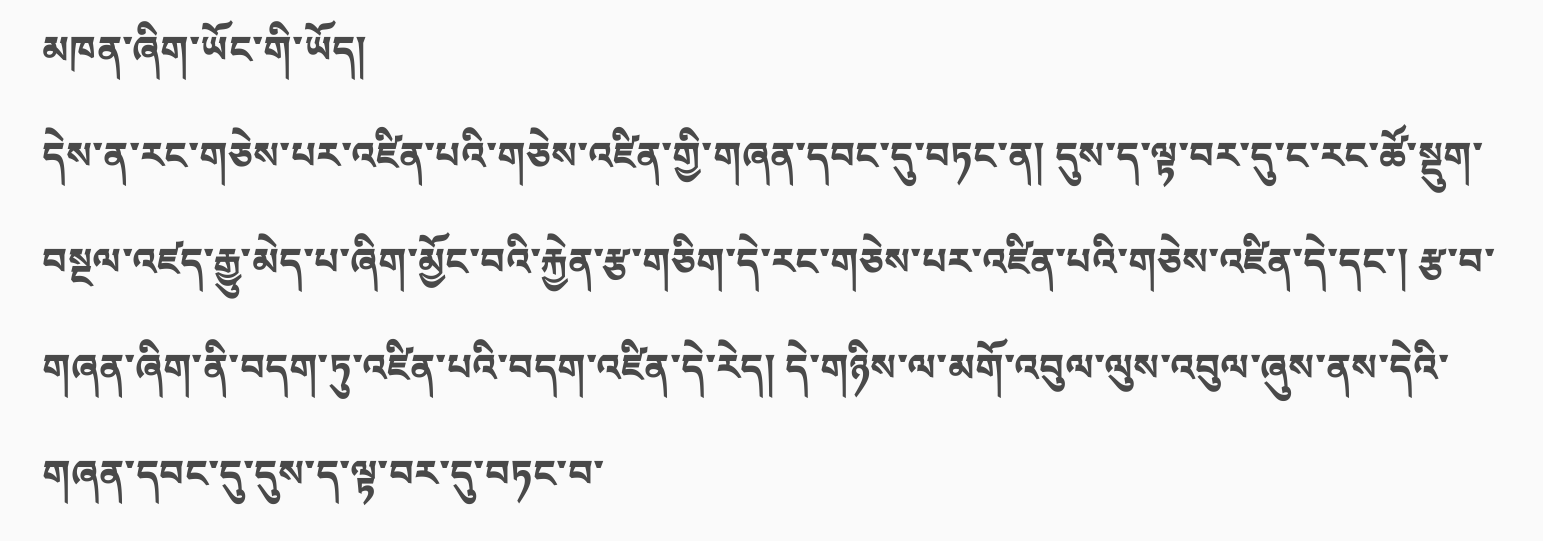མཁན་ཞིག་ཡོང་གི་ཡོད།
དེས་ན་རང་གཅེས་པར་འཛིན་པའི་གཅེས་འཛིན་གྱི་གཞན་དབང་དུ་བཏང་ན། དུས་ད་ལྟ་བར་དུ་ང་རང་ཚོ་སྡུག་བསྔལ་འཛད་རྒྱུ་མེད་པ་ཞིག་མྱོང་བའི་རྐྱེན་རྩ་གཅིག་དེ་རང་གཅེས་པར་འཛིན་པའི་གཅེས་འཛིན་དེ་དང་། རྩ་བ་གཞན་ཞིག་ནི་བདག་ཏུ་འཛིན་པའི་བདག་འཛིན་དེ་རེད། དེ་གཉིས་ལ་མགོ་འབུལ་ལུས་འབུལ་ཞུས་ནས་དེའི་གཞན་དབང་དུ་དུས་ད་ལྟ་བར་དུ་བཏང་བ་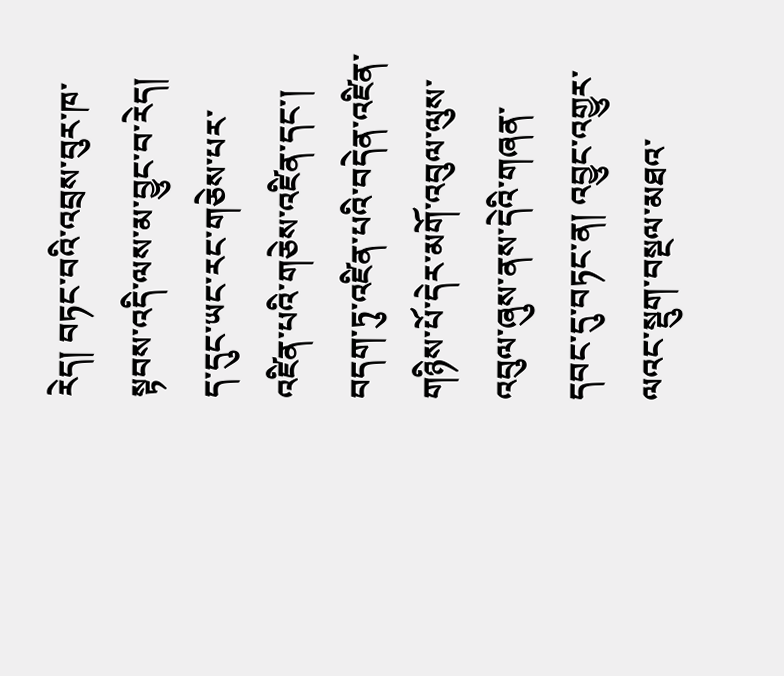རེད། བཏང་བའི་འབྲས་བུར་ཁ་སྟབས་འདི་ལས་མ་བྱུང་བ་རེད། ད་དུང་ཡང་རང་གཅེས་པར་འཛིན་པའི་གཅེས་འཛིན་དང་། བདག་ཏུ་འཛིན་པའི་བདེན་འཛིན་གཉིས་པོ་དེར་མགོ་འབུལ་ལུས་འབུལ་ཞུས་ནས་དེའི་གཞན་དབང་དུ་བཏང་ན། འབྱུང་འགྱུར་ལའང་སྡུག་བསྔལ་མཐའ་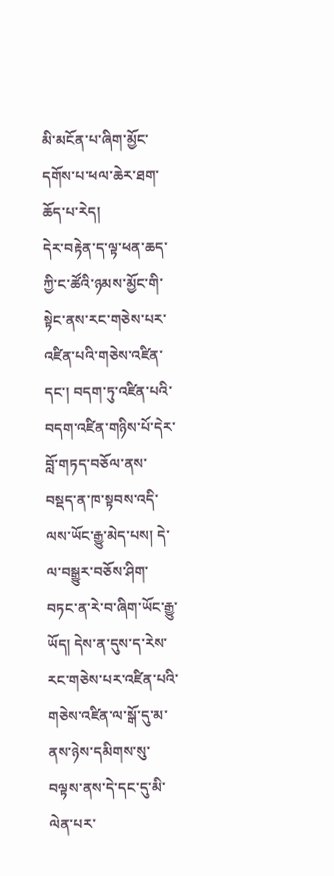མི་མངོན་པ་ཞིག་མྱོང་དགོས་པ་ཕལ་ཆེར་ཐག་ཆོད་པ་རེད།
དེར་བརྟེན་ད་ལྟ་ཕན་ཆད་ཀྱི་ང་ཚོའི་ཉམས་མྱོང་གི་སྟེང་ནས་རང་གཅེས་པར་འཛིན་པའི་གཅེས་འཛིན་དང་། བདག་ཏུ་འཛིན་པའི་བདག་འཛིན་གཉིས་པོ་དེར་བློ་གཏད་བཅོལ་ནས་བསྡད་ན་ཁ་སྟབས་འདི་ལས་ཡོང་རྒྱུ་མེད་པས། དེ་ལ་བསྒྱུར་བཅོས་ཤིག་བཏང་ན་རེ་བ་ཞིག་ཡོང་རྒྱུ་ཡོད། དེས་ན་དུས་ད་རེས་རང་གཅེས་པར་འཛིན་པའི་གཅེས་འཛིན་ལ་སྒོ་དུ་མ་ནས་ཉེས་དམིགས་སུ་བལྟས་ནས་དེ་དང་དུ་མི་ལེན་པར་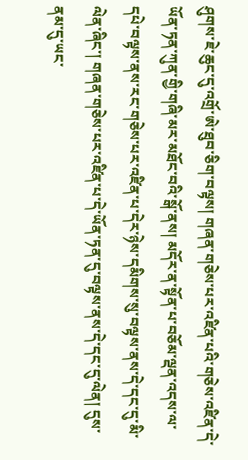ཤུགས་ཇེ་ཆུང་དུ་འགྲོ་ཨེ་ཐུབ་ཅིག་བལྟས། གཞན་གཅེས་པར་འཛིན་པའི་གཅེས་འཛིན་དེ་ཡོན་ཏན་ཀུན་གྱི་གཞི་མར་མཐོང་བའི་སྒོ་ནས། མདོར་ན་སྟོན་པ་བཅོམ་ལྡན་འདས་ལ་དཔེ་བལྟས་ནས་རང་གཅེས་པར་འཛིན་པ་དེར་ཉེས་དམིགས་སུ་བལྟས་ནས་དེ་དང་དུ་མི་ལེན་ཞིང་། གཞན་གཅེས་པར་འཛིན་པ་དེ་ཡོན་ཏན་དུ་བལྟས་ནས་དེ་དང་དུ་ལེན། དུས་ནམ་དུ་ཡང་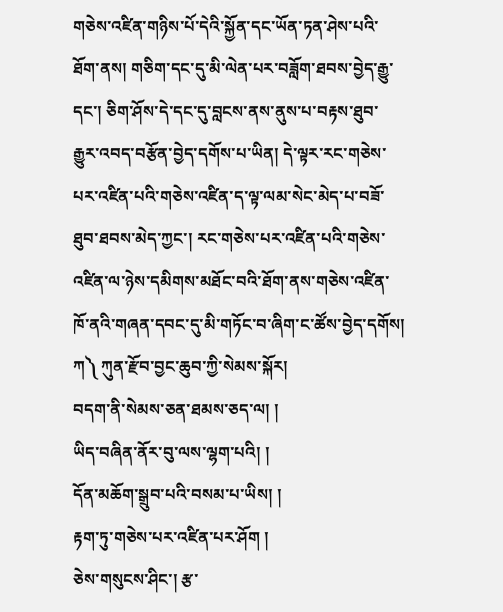གཅེས་འཛིན་གཉིས་པོ་དེའི་སྐྱོན་དང་ཡོན་ཏན་ཤེས་པའི་ཐོག་ནས། གཅིག་དང་དུ་མི་ལེན་པར་བཟློག་ཐབས་བྱེད་རྒྱུ་དང་། ཅིག་ཤོས་དེ་དང་དུ་བླངས་ནས་ནུས་པ་བརྟས་ཐུབ་རྒྱུར་འབད་བརྩོན་བྱེད་དགོས་པ་ཡིན། དེ་ལྟར་རང་གཅེས་པར་འཛིན་པའི་གཅེས་འཛིན་ད་ལྟ་ལམ་སེང་མེད་པ་བཟོ་ཐུབ་ཐབས་མེད་ཀྱང་། རང་གཅེས་པར་འཛིན་པའི་གཅེས་འཛིན་ལ་ཉེས་དམིགས་མཐོང་བའི་ཐོག་ནས་གཅེས་འཛིན་ཁོ་ནའི་གཞན་དབང་དུ་མི་གཏོང་བ་ཞིག་ང་ཚོས་བྱེད་དགོས།
ཀ༽ ཀུན་རྫོབ་བྱང་ཆུབ་ཀྱི་སེམས་སྐོར།
བདག་ནི་སེམས་ཅན་ཐམས་ཅད་ལ། །
ཡིད་བཞིན་ནོར་བུ་ལས་ལྷག་པའི། །
དོན་མཆོག་སྒྲུབ་པའི་བསམ་པ་ཡིས། །
རྟག་ཏུ་གཅེས་པར་འཛིན་པར་ཤོག །
ཅེས་གསུངས་ཤིང་། རྩ་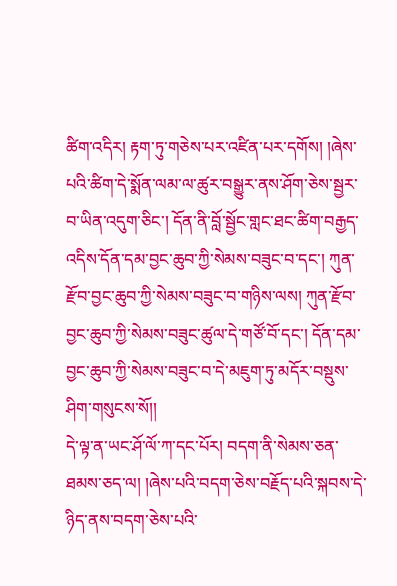ཚིག་འདིར། རྟག་ཏུ་གཅེས་པར་འཛིན་པར་དགོས། །ཞེས་པའི་ཚིག་དེ་སྨོན་ལམ་ལ་ཚུར་བསྒྱུར་ནས་ཤོག་ཅེས་སྦྱར་བ་ཡིན་འདུག་ཅིང་། དོན་ནི་བློ་སྦྱོང་གླང་ཐང་ཚིག་བརྒྱད་འདིས་དོན་དམ་བྱང་ཆུབ་ཀྱི་སེམས་བཟུང་བ་དང་། ཀུན་རྫོབ་བྱང་ཆུབ་ཀྱི་སེམས་བཟུང་བ་གཉིས་ལས། ཀུན་རྫོབ་བྱང་ཆུབ་ཀྱི་སེམས་བཟུང་ཚུལ་དེ་གཙོ་བོ་དང་། དོན་དམ་བྱང་ཆུབ་ཀྱི་སེམས་བཟུང་བ་དེ་མཇུག་ཏུ་མདོར་བསྡུས་ཤིག་གསུངས་སོ།།
དེ་ལྟ་ན་ཡང་ཤོ་ལོ་ཀ་དང་པོར། བདག་ནི་སེམས་ཅན་ཐམས་ཅད་ལ། །ཞེས་པའི་བདག་ཅེས་བརྗོད་པའི་སྐབས་དེ་ཉིད་ནས་བདག་ཅེས་པའི་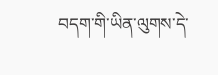བདག་གི་ཡིན་ལུགས་དེ་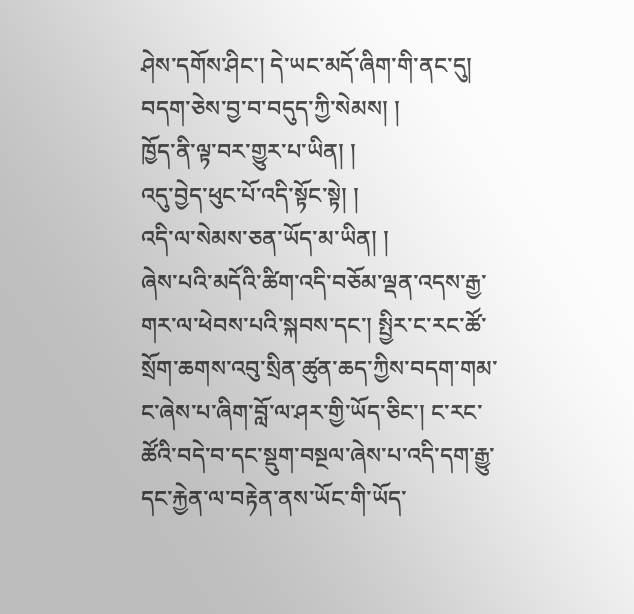ཤེས་དགོས་ཤིང་། དེ་ཡང་མདོ་ཞིག་གི་ནང་དུ།
བདག་ཅེས་བྱ་བ་བདུད་ཀྱི་སེམས། །
ཁྱོད་ནི་ལྟ་བར་གྱུར་པ་ཡིན། །
འདུ་བྱེད་ཕུང་པོ་འདི་སྟོང་སྟེ། །
འདི་ལ་སེམས་ཅན་ཡོད་མ་ཡིན། །
ཞེས་པའི་མདོའི་ཚིག་འདི་བཅོམ་ལྡན་འདས་རྒྱ་གར་ལ་ཕེབས་པའི་སྐབས་དང་། སྤྱིར་ང་རང་ཚོ་སྲོག་ཆགས་འབུ་སྲིན་ཚུན་ཆད་ཀྱིས་བདག་གམ་ང་ཞེས་པ་ཞིག་བློ་ལ་ཤར་གྱི་ཡོད་ཅིང་། ང་རང་ཚོའི་བདེ་བ་དང་སྡུག་བསྔལ་ཞེས་པ་འདི་དག་རྒྱུ་དང་རྐྱེན་ལ་བརྟེན་ནས་ཡོང་གི་ཡོད་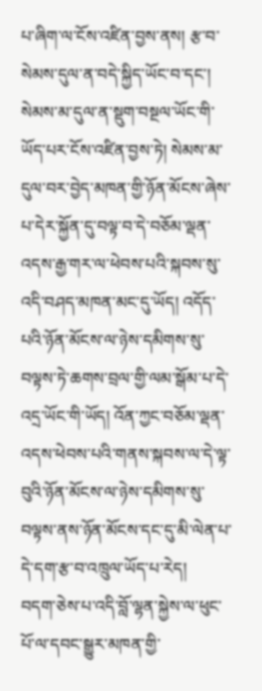པ་ཞིག་ལ་ངོས་འཛིན་བྱས་ནས། རྩ་བ་སེམས་དུལ་ན་བདེ་སྐྱིད་ཡོང་བ་དང་། སེམས་མ་དུལ་ན་སྡུག་བསྔལ་ཡོང་གི་ཡོད་པར་ངོས་འཛིན་བྱས་ཏེ། སེམས་མ་དུལ་བར་བྱེད་མཁན་གྱི་ཉོན་མོངས་ཞེས་པ་དེར་སྐྱོན་དུ་བལྟ་བ་དེ་བཅོམ་ལྡན་འདས་རྒྱ་གར་ལ་ཕེབས་པའི་སྐབས་སུ་འདི་བཤད་མཁན་མང་དུ་ཡོད། འདོད་པའི་ཉོན་མོངས་ལ་ཉེས་དམིགས་སུ་བལྟས་ཏེ་ཆགས་བྲལ་གྱི་ལམ་སྒོམ་པ་དེ་འདྲ་ཡོང་གི་ཡོད། འོན་ཀྱང་བཅོམ་ལྡན་འདས་ཕེབས་པའི་གནས་སྐབས་ལ་དེ་ལྟ་བུའི་ཉོན་མོངས་ལ་ཉེས་དམིགས་སུ་བལྟས་ནས་ཉོན་མོངས་དང་དུ་མི་ལེན་པ་དེ་དག་རྩ་བ་འཁྲུལ་ཡོད་པ་རེད།
བདག་ཅེས་པ་འདི་བློ་ལྷན་སྐྱེས་ལ་ཕུང་པོ་ལ་དབང་སྒྱུར་མཁན་གྱི་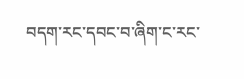བདག་རང་དབང་བ་ཞིག་ང་རང་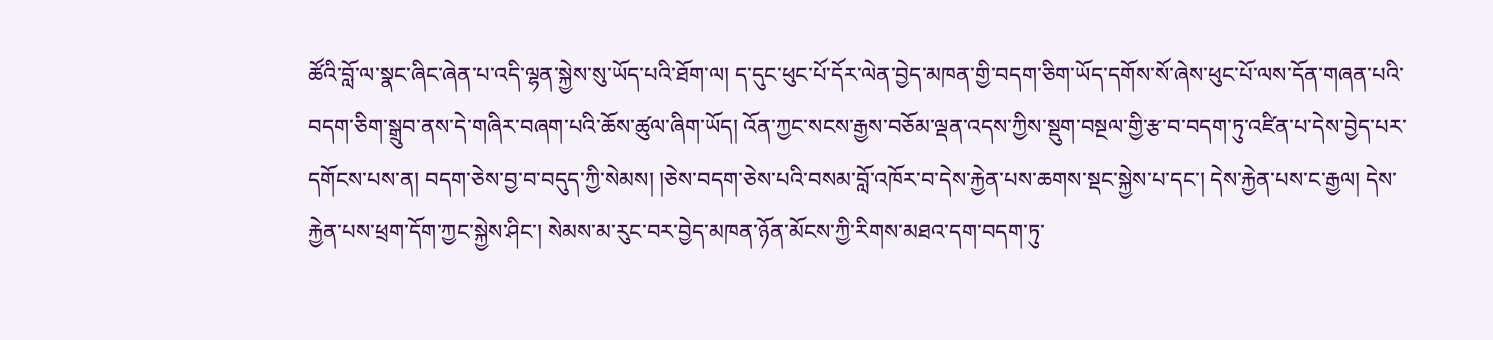ཚོའི་བློ་ལ་སྣང་ཞིང་ཞེན་པ་འདི་ལྷན་སྐྱེས་སུ་ཡོད་པའི་ཐོག་ལ། ད་དུང་ཕུང་པོ་དོར་ལེན་བྱེད་མཁན་གྱི་བདག་ཅིག་ཡོད་དགོས་སོ་ཞེས་ཕུང་པོ་ལས་དོན་གཞན་པའི་བདག་ཅིག་སྒྲུབ་ནས་དེ་གཞིར་བཞག་པའི་ཆོས་ཚུལ་ཞིག་ཡོད། འོན་ཀྱང་སངས་རྒྱས་བཅོམ་ལྡན་འདས་ཀྱིས་སྡུག་བསྔལ་གྱི་རྩ་བ་བདག་ཏུ་འཛིན་པ་དེས་བྱེད་པར་དགོངས་པས་ན། བདག་ཅེས་བྱ་བ་བདུད་ཀྱི་སེམས། །ཅེས་བདག་ཅེས་པའི་བསམ་བློ་འཁོར་བ་དེས་རྐྱེན་པས་ཆགས་སྡང་སྐྱེས་པ་དང་། དེས་རྐྱེན་པས་ང་རྒྱལ། དེས་རྐྱེན་པས་ཕྲག་དོག་ཀྱང་སྐྱེས་ཤིང་། སེམས་མ་རུང་བར་བྱེད་མཁན་ཉོན་མོངས་ཀྱི་རིགས་མཐའ་དག་བདག་ཏུ་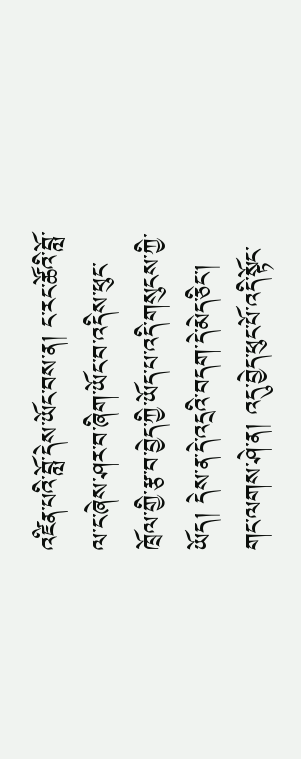འཛིན་པའི་བློ་དེས་ཡོང་བས་ན། ང་རང་ཚོའི་བློ་ལ་ང་ཞེས་ཤར་བ་ཞིག་ཡོང་བ་འདིས་ཕུང་ཁྲོལ་གྱི་རྩ་བ་བྱེད་ཀྱི་ཡོད་པ་འདི་གསུངས་ཀྱི་ཡོད། དེས་ན་དེ་འདྲའི་བདག་དེ་མེད་ཅིང་། གང་ལགས་ཤེ་ན། འདུ་བྱེད་ཕུང་པོ་འདི་སྟོང་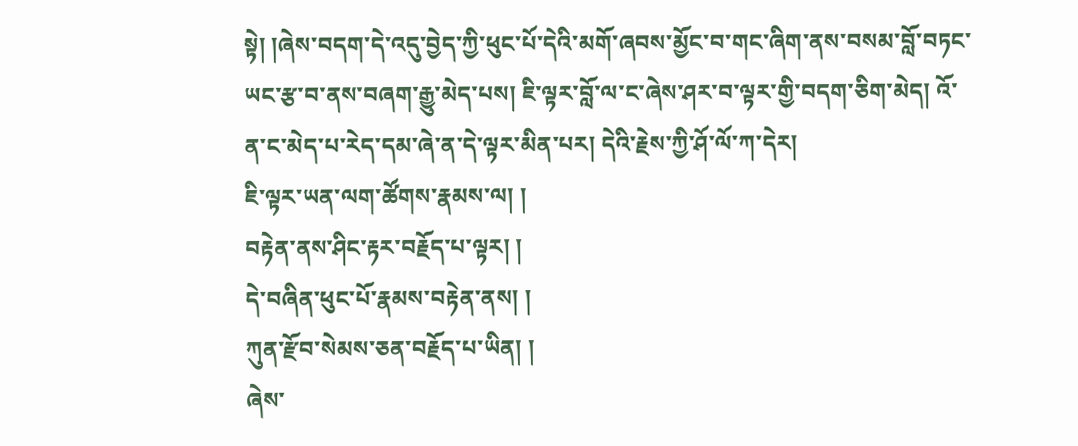སྟེ། །ཞེས་བདག་དེ་འདུ་བྱེད་ཀྱི་ཕུང་པོ་དེའི་མགོ་ཞབས་མྱོང་བ་གང་ཞིག་ནས་བསམ་བློ་བཏང་ཡང་རྩ་བ་ནས་བཞག་རྒྱུ་མེད་པས། ཇི་ལྟར་བློ་ལ་ང་ཞེས་ཤར་བ་ལྟར་གྱི་བདག་ཅིག་མེད། འོ་ན་ང་མེད་པ་རེད་དམ་ཞེ་ན་དེ་ལྟར་མིན་པར། དེའི་རྗེས་ཀྱི་ཤོ་ལོ་ཀ་དེར།
ཇི་ལྟར་ཡན་ལག་ཚོགས་རྣམས་ལ། །
བརྟེན་ནས་ཤིང་རྟར་བརྗོད་པ་ལྟར། །
དེ་བཞིན་ཕུང་པོ་རྣམས་བརྟེན་ནས། །
ཀུན་རྫོབ་སེམས་ཅན་བརྗོད་པ་ཡིན། །
ཞེས་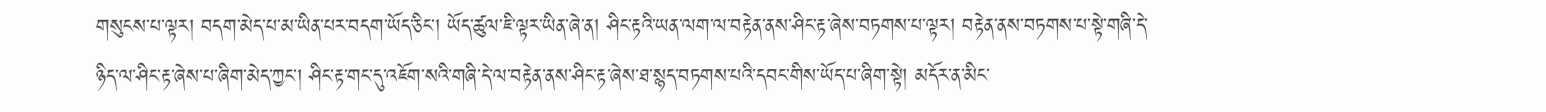གསུངས་པ་ལྟར། བདག་མེད་པ་མ་ཡིན་པར་བདག་ཡོད་ཅིང་། ཡོད་ཚུལ་ཇི་ལྟར་ཡིན་ཞེ་ན། ཤིང་རྟའི་ཡན་ལག་ལ་བརྟེན་ནས་ཤིང་རྟ་ཞེས་བཏགས་པ་ལྟར། བརྟེན་ནས་བཏགས་པ་སྟེ་གཞི་དེ་ཉིད་ལ་ཤིང་རྟ་ཞེས་པ་ཞིག་མེད་ཀྱང་། ཤིང་རྟ་གང་དུ་འཇོག་སའི་གཞི་དེ་ལ་བརྟེན་ནས་ཤིང་རྟ་ཞེས་ཐ་སྙད་བཏགས་པའི་དབང་གིས་ཡོད་པ་ཞིག་སྟེ། མདོར་ན་མིང་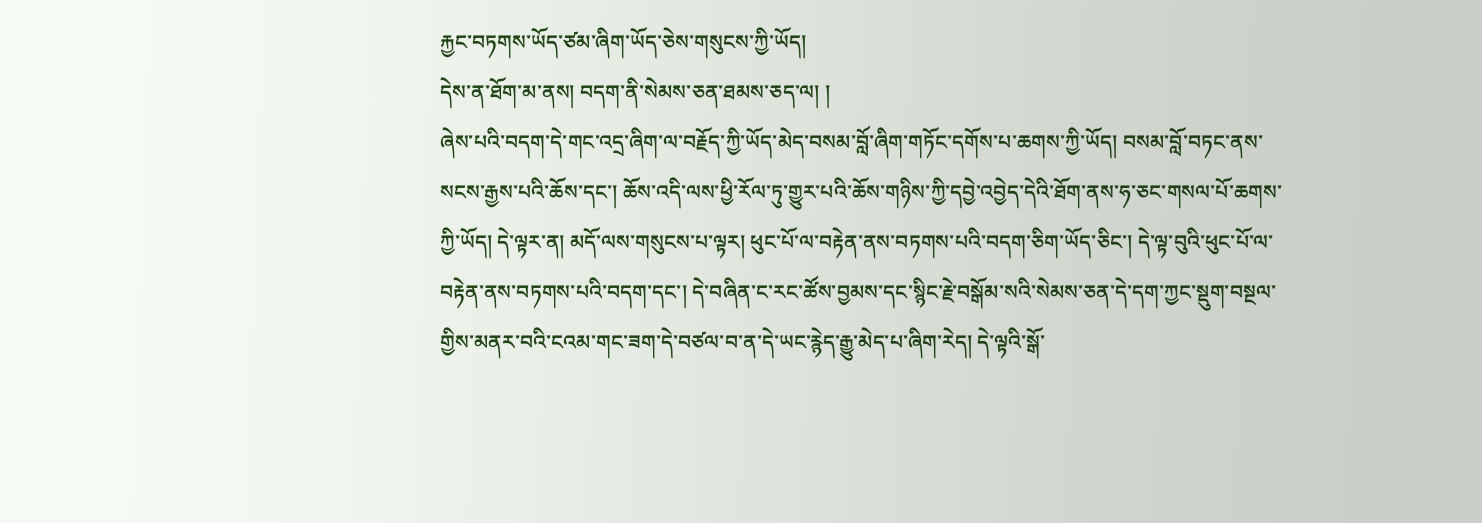རྐྱང་བཏགས་ཡོད་ཙམ་ཞིག་ཡོད་ཅེས་གསུངས་ཀྱི་ཡོད།
དེས་ན་ཐོག་མ་ནས། བདག་ནི་སེམས་ཅན་ཐམས་ཅད་ལ། །
ཞེས་པའི་བདག་དེ་གང་འདྲ་ཞིག་ལ་བརྗོད་ཀྱི་ཡོད་མེད་བསམ་བློ་ཞིག་གཏོང་དགོས་པ་ཆགས་ཀྱི་ཡོད། བསམ་བློ་བཏང་ནས་སངས་རྒྱས་པའི་ཆོས་དང་། ཆོས་འདི་ལས་ཕྱི་རོལ་ཏུ་གྱུར་པའི་ཆོས་གཉིས་ཀྱི་དབྱེ་འབྱེད་དེའི་ཐོག་ནས་ཧ་ཅང་གསལ་པོ་ཆགས་ཀྱི་ཡོད། དེ་ལྟར་ན། མདོ་ལས་གསུངས་པ་ལྟར། ཕུང་པོ་ལ་བརྟེན་ནས་བཏགས་པའི་བདག་ཅིག་ཡོད་ཅིང་། དེ་ལྟ་བུའི་ཕུང་པོ་ལ་བརྟེན་ནས་བཏགས་པའི་བདག་དང་། དེ་བཞིན་ང་རང་ཚོས་བྱམས་དང་སྙིང་རྗེ་བསྒོམ་སའི་སེམས་ཅན་དེ་དག་ཀྱང་སྡུག་བསྔལ་གྱིས་མནར་བའི་ངའམ་གང་ཟག་དེ་བཙལ་བ་ན་དེ་ཡང་རྙེད་རྒྱུ་མེད་པ་ཞིག་རེད། དེ་ལྟའི་སྒོ་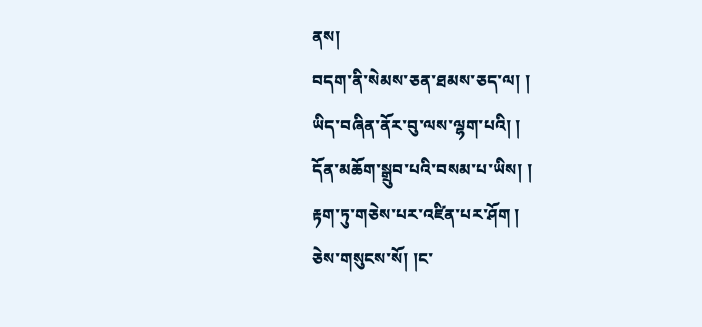ནས།
བདག་ནི་སེམས་ཅན་ཐམས་ཅད་ལ། །
ཡིད་བཞིན་ནོར་བུ་ལས་ལྷག་པའི། །
དོན་མཆོག་སྒྲུབ་པའི་བསམ་པ་ཡིས། །
རྟག་ཏུ་གཅེས་པར་འཛིན་པར་ཤོག །
ཅེས་གསུངས་སོ། །ང་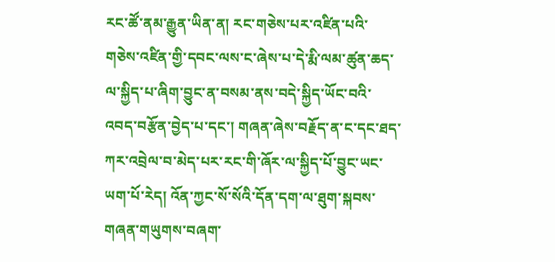རང་ཚོ་ནམ་རྒྱུན་ཡིན་ན། རང་གཅེས་པར་འཛིན་པའི་གཅེས་འཛིན་གྱི་དབང་ལས་ང་ཞེས་པ་དེ་རྨི་ལམ་ཚུན་ཆད་ལ་སྐྱིད་པ་ཞིག་བྱུང་ན་བསམ་ནས་བདེ་སྐྱིད་ཡོང་བའི་འབད་བརྩོན་བྱེད་པ་དང་། གཞན་ཞེས་བརྗོད་ན་ང་དང་ཐད་ཀར་འབྲེལ་བ་མེད་པར་རང་གི་ཞོར་ལ་སྐྱིད་པོ་བྱུང་ཡང་ཡག་པོ་རེད། འོན་ཀྱང་སོ་སོའི་དོན་དག་ལ་ཐུག་སྐབས་གཞན་གཡུགས་བཞག་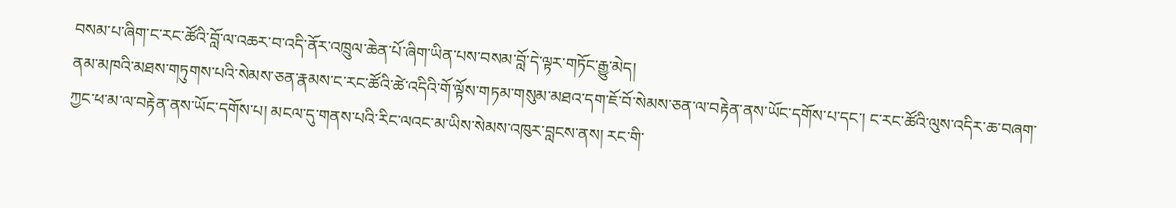བསམ་པ་ཞིག་ང་རང་ཚོའི་བློ་ལ་འཆར་བ་འདི་ནོར་འཁྲུལ་ཆེན་པོ་ཞིག་ཡིན་པས་བསམ་བློ་དེ་ལྟར་གཏོང་རྒྱུ་མེད།
ནམ་མཁའི་མཐས་གཏུགས་པའི་སེམས་ཅན་རྣམས་ང་རང་ཚོའི་ཚེ་འདིའི་གོ་ལྟོས་གཏམ་གསུམ་མཐའ་དག་ཇོ་བོ་སེམས་ཅན་ལ་བརྟེན་ནས་ཡོང་དགོས་པ་དང་། ང་རང་ཚོའི་ལུས་འདིར་ཆ་བཞག་ཀྱང་ཕ་མ་ལ་བརྟེན་ནས་ཡོང་དགོས་པ། མངལ་དུ་གནས་པའི་རིང་ལའང་མ་ཡིས་སེམས་འཁུར་བླངས་ནས། རང་གི་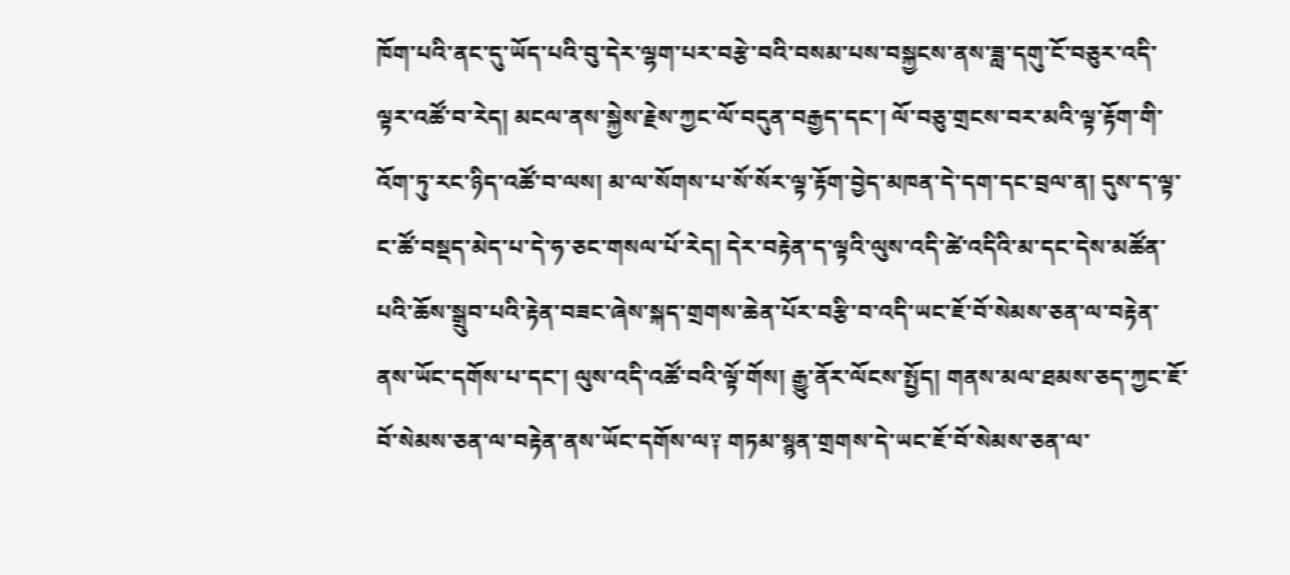ཁོག་པའི་ནང་དུ་ཡོད་པའི་བུ་དེར་ལྷག་པར་བརྩེ་བའི་བསམ་པས་བསྐྱངས་ནས་ཟླ་དགུ་ངོ་བཅུར་འདི་ལྟར་འཚོ་བ་རེད། མངལ་ནས་སྐྱེས་རྗེས་ཀྱང་ལོ་བདུན་བརྒྱད་དང་། ལོ་བཅུ་གྲངས་བར་མའི་ལྟ་རྟོག་གི་འོག་ཏུ་རང་ཉིད་འཚོ་བ་ལས། མ་ལ་སོགས་པ་སོ་སོར་ལྟ་རྟོག་བྱེད་མཁན་དེ་དག་དང་བྲལ་ན། དུས་ད་ལྟ་ང་ཚོ་བསྡད་མེད་པ་དེ་ཧ་ཅང་གསལ་པོ་རེད། དེར་བརྟེན་ད་ལྟའི་ལུས་འདི་ཚེ་འདིའི་མ་དང་དེས་མཚོན་པའི་ཆོས་སྒྲུབ་པའི་རྟེན་བཟང་ཞེས་སྐད་གྲགས་ཆེན་པོར་བརྩི་བ་འདི་ཡང་ཇོ་བོ་སེམས་ཅན་ལ་བརྟེན་ནས་ཡོང་དགོས་པ་དང་། ལུས་འདི་འཚོ་བའི་ལྟོ་གོས། རྒྱུ་ནོར་ལོངས་སྤྱོད། གནས་མལ་ཐམས་ཅད་ཀྱང་ཇོ་བོ་སེམས་ཅན་ལ་བརྟེན་ནས་ཡོང་དགོས་ལ༑ གཏམ་སྙན་གྲགས་དེ་ཡང་ཇོ་བོ་སེམས་ཅན་ལ་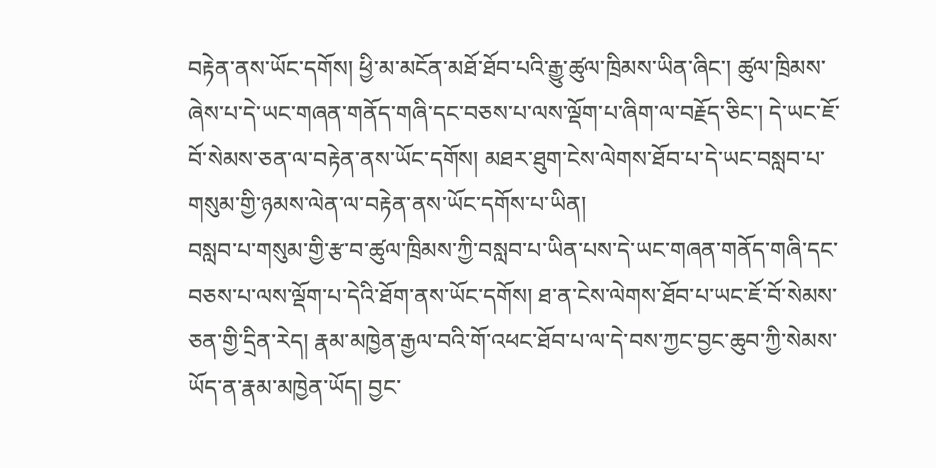བརྟེན་ནས་ཡོང་དགོས། ཕྱི་མ་མངོན་མཐོ་ཐོབ་པའི་རྒྱུ་ཚུལ་ཁྲིམས་ཡིན་ཞིང་། ཚུལ་ཁྲིམས་ཞེས་པ་དེ་ཡང་གཞན་གནོད་གཞི་དང་བཅས་པ་ལས་ལྡོག་པ་ཞིག་ལ་བརྗོད་ཅིང་། དེ་ཡང་ཇོ་བོ་སེམས་ཅན་ལ་བརྟེན་ནས་ཡོང་དགོས། མཐར་ཐུག་ངེས་ལེགས་ཐོབ་པ་དེ་ཡང་བསླབ་པ་གསུམ་གྱི་ཉམས་ལེན་ལ་བརྟེན་ནས་ཡོང་དགོས་པ་ཡིན།
བསླབ་པ་གསུམ་གྱི་རྩ་བ་ཚུལ་ཁྲིམས་ཀྱི་བསླབ་པ་ཡིན་པས་དེ་ཡང་གཞན་གནོད་གཞི་དང་བཅས་པ་ལས་ལྡོག་པ་དེའི་ཐོག་ནས་ཡོང་དགོས། ཐ་ན་ངེས་ལེགས་ཐོབ་པ་ཡང་ཇོ་བོ་སེམས་ཅན་གྱི་དྲིན་རེད། རྣམ་མཁྱེན་རྒྱལ་བའི་གོ་འཕང་ཐོབ་པ་ལ་དེ་བས་ཀྱང་བྱང་ཆུབ་ཀྱི་སེམས་ཡོད་ན་རྣམ་མཁྱེན་ཡོད། བྱང་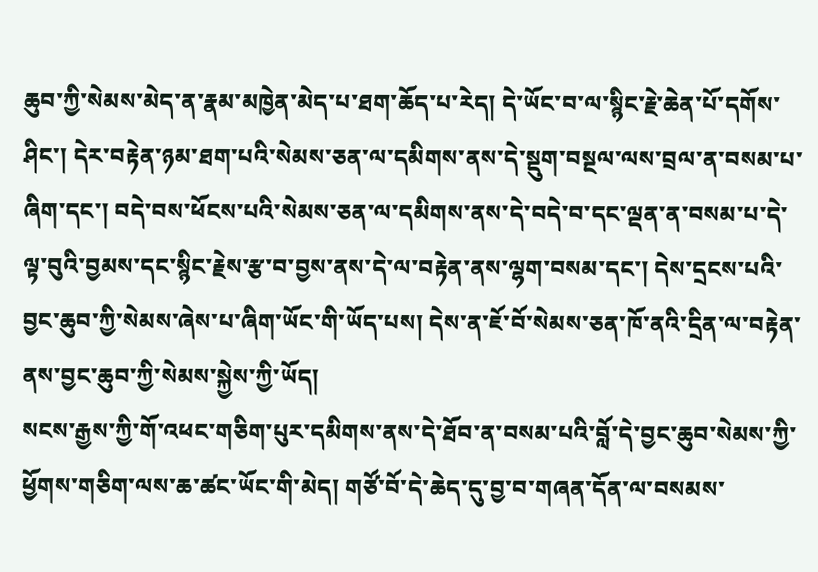ཆུབ་ཀྱི་སེམས་མེད་ན་རྣམ་མཁྱེན་མེད་པ་ཐག་ཆོད་པ་རེད། དེ་ཡོང་བ་ལ་སྙིང་རྗེ་ཆེན་པོ་དགོས་ཤིང་། དེར་བརྟེན་ཉམ་ཐག་པའི་སེམས་ཅན་ལ་དམིགས་ནས་དེ་སྡུག་བསྔལ་ལས་བྲལ་ན་བསམ་པ་ཞིག་དང་། བདེ་བས་ཕོངས་པའི་སེམས་ཅན་ལ་དམིགས་ནས་དེ་བདེ་བ་དང་ལྡན་ན་བསམ་པ་དེ་ལྟ་བུའི་བྱམས་དང་སྙིང་རྗེས་རྩ་བ་བྱས་ནས་དེ་ལ་བརྟེན་ནས་ལྷག་བསམ་དང་། དེས་དྲངས་པའི་བྱང་ཆུབ་ཀྱི་སེམས་ཞེས་པ་ཞིག་ཡོང་གི་ཡོད་པས། དེས་ན་ཇོ་བོ་སེམས་ཅན་ཁོ་ནའི་དྲིན་ལ་བརྟེན་ནས་བྱང་ཆུབ་ཀྱི་སེམས་སྐྱེས་ཀྱི་ཡོད།
སངས་རྒྱས་ཀྱི་གོ་འཕང་གཅིག་པུར་དམིགས་ནས་དེ་ཐོབ་ན་བསམ་པའི་བློ་དེ་བྱང་ཆུབ་སེམས་ཀྱི་ཕྱོགས་གཅིག་ལས་ཆ་ཚང་ཡོང་གི་མེད། གཙོ་བོ་དེ་ཆེད་དུ་བྱ་བ་གཞན་དོན་ལ་བསམས་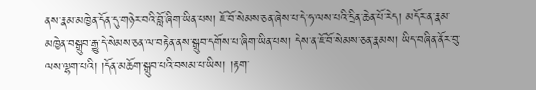ནས་རྣམ་མཁྱེན་དོན་དུ་གཉེར་བའི་བློ་ཞིག་ཡིན་པས། ཇོ་བོ་སེམས་ཅན་ཞེས་པ་དེ་ཧ་ལས་པའི་དྲིན་ཆེན་པོ་རེད། མདོར་ན་རྣམ་མཁྱེན་བསྒྲུབ་རྒྱུ་དེ་སེམས་ཅན་ལ་བརྟེན་ནས་སྒྲུབ་དགོས་པ་ཞིག་ཡིན་པས། དེས་ན་ཇོ་བོ་སེམས་ཅན་རྣམས། ཡིད་བཞིན་ནོར་བུ་ལས་ལྷག་པའི། །དོན་མཆོག་སྒྲུབ་པའི་བསམ་པ་ཡིས། །རྟག་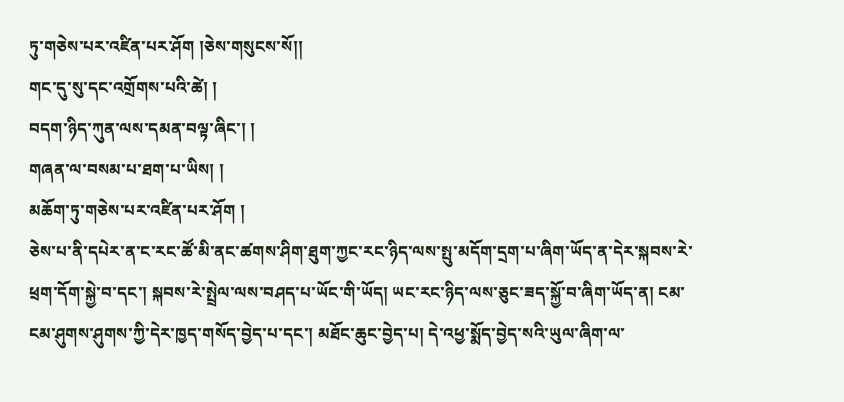ཏུ་གཅེས་པར་འཛིན་པར་ཤོག །ཅེས་གསུངས་སོ།།
གང་དུ་སུ་དང་འགྲོགས་པའི་ཚེ། །
བདག་ཉིད་ཀུན་ལས་དམན་བལྟ་ཞིང་། །
གཞན་ལ་བསམ་པ་ཐག་པ་ཡིས། །
མཆོག་ཏུ་གཅེས་པར་འཛིན་པར་ཤོག །
ཅེས་པ་ནི་དཔེར་ན་ང་རང་ཚོ་མི་ནང་ཚགས་ཤིག་ཐུག་ཀྱང་རང་ཉིད་ལས་སྤུ་མདོག་དྲག་པ་ཞིག་ཡོད་ན་དེར་སྐབས་རེ་ཕྲག་དོག་སྐྱེ་བ་དང་། སྐབས་རེ་སྤྲེལ་ལས་བཤད་པ་ཡོང་གི་ཡོད། ཡང་རང་ཉིད་ལས་ཅུང་ཟད་སྐྱོ་བ་ཞིག་ཡོད་ན། ངམ་ངམ་ཤུགས་ཤུགས་ཀྱི་དེར་ཁྱད་གསོད་བྱེད་པ་དང་། མཐོང་ཆུང་བྱེད་པ། དེ་འཕྱ་སྨོད་བྱེད་སའི་ཡུལ་ཞིག་ལ་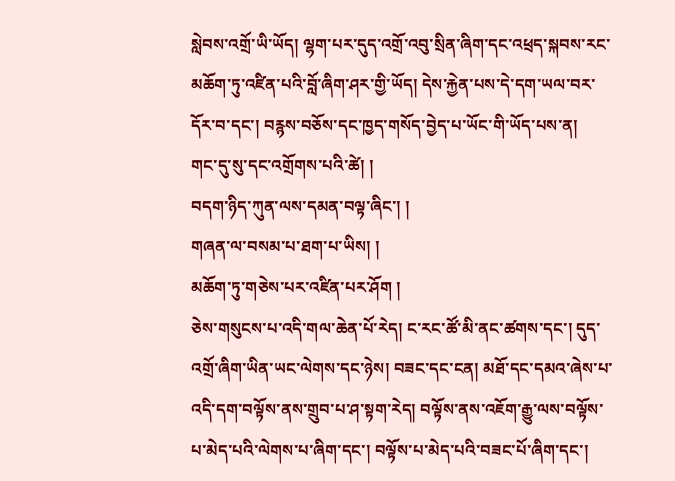སླེབས་འགྲོ་ཡི་ཡོད། ལྷག་པར་དུད་འགྲོ་འབུ་སྲིན་ཞིག་དང་འཕྲད་སྐབས་རང་མཆོག་ཏུ་འཛིན་པའི་བློ་ཞིག་ཤར་གྱི་ཡོད། དེས་རྐྱེན་པས་དེ་དག་ཡལ་བར་དོར་བ་དང་། བརྙས་བཅོས་དང་ཁྱད་གསོད་བྱེད་པ་ཡོང་གི་ཡོད་པས་ན།
གང་དུ་སུ་དང་འགྲོགས་པའི་ཚེ། །
བདག་ཉིད་ཀུན་ལས་དམན་བལྟ་ཞིང་། །
གཞན་ལ་བསམ་པ་ཐག་པ་ཡིས། །
མཆོག་ཏུ་གཅེས་པར་འཛིན་པར་ཤོག །
ཅེས་གསུངས་པ་འདི་གལ་ཆེན་པོ་རེད། ང་རང་ཚོ་མི་ནང་ཚགས་དང་། དུད་འགྲོ་ཞིག་ཡིན་ཡང་ལེགས་དང་ཉེས། བཟང་དང་ངན། མཐོ་དང་དམའ་ཞེས་པ་འདི་དག་བལྟོས་ནས་གྲུབ་པ་ཤ་སྟག་རེད། བལྟོས་ནས་འཇོག་རྒྱུ་ལས་བལྟོས་པ་མེད་པའི་ལེགས་པ་ཞིག་དང་། བལྟོས་པ་མེད་པའི་བཟང་པོ་ཞིག་དང་།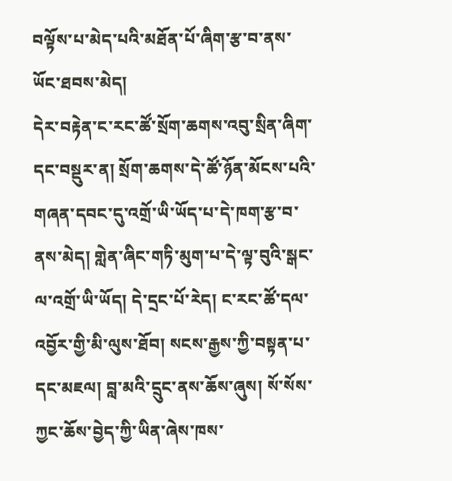བལྟོས་པ་མེད་པའི་མཐོན་པོ་ཞིག་རྩ་བ་ནས་ཡོང་ཐབས་མེད།
དེར་བརྟེན་ང་རང་ཚོ་སྲོག་ཆགས་འབུ་སྲིན་ཞིག་དང་བསྡུར་ན། སྲོག་ཆགས་དེ་ཚོ་ཉོན་མོངས་པའི་གཞན་དབང་དུ་འགྲོ་ཡི་ཡོད་པ་དེ་ཁག་རྩ་བ་ནས་མེད། གླེན་ཞིང་གཏི་མུག་པ་དེ་ལྟ་བུའི་སྒང་ལ་འགྲོ་ཡི་ཡོད། དེ་དྲང་པོ་རེད། ང་རང་ཚོ་དལ་འབྱོར་གྱི་མི་ལུས་ཐོབ། སངས་རྒྱས་ཀྱི་བསྟན་པ་དང་མཇལ། བླ་མའི་དྲུང་ནས་ཆོས་ཞུས། སོ་སོས་ཀྱང་ཆོས་བྱེད་ཀྱི་ཡིན་ཞེས་ཁས་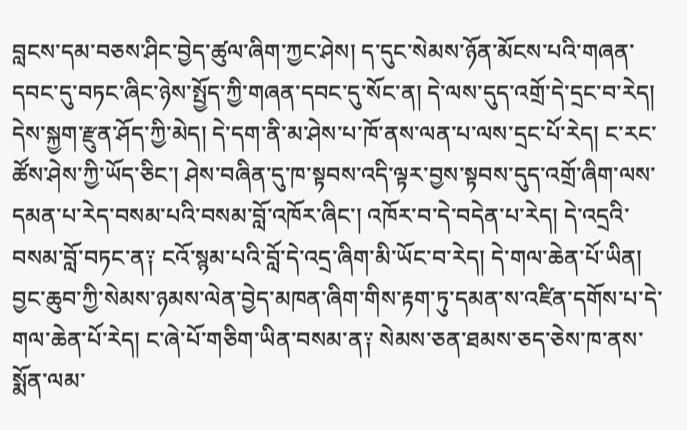བླངས་དམ་བཅས་ཤིང་བྱེད་ཚུལ་ཞིག་ཀྱང་ཤེས། ད་དུང་སེམས་ཉོན་མོངས་པའི་གཞན་དབང་དུ་བཏང་ཞིང་ཉེས་སྤྱོད་ཀྱི་གཞན་དབང་དུ་སོང་ན། དེ་ལས་དུད་འགྲོ་དེ་དྲང་བ་རེད། དེས་སྐྱག་རྫུན་ཤོད་ཀྱི་མེད། དེ་དག་ནི་མ་ཤེས་པ་ཁོ་ནས་ལན་པ་ལས་དྲང་པོ་རེད། ང་རང་ཚོས་ཤེས་ཀྱི་ཡོད་ཅིང་། ཤེས་བཞིན་དུ་ཁ་སྟབས་འདི་ལྟར་བྱས་སྟབས་དུད་འགྲོ་ཞིག་ལས་དམན་པ་རེད་བསམ་པའི་བསམ་བློ་འཁོར་ཞིང་། འཁོར་བ་དེ་བདེན་པ་རེད། དེ་འདྲའི་བསམ་བློ་བཏང་ན༑ ངའོ་སྙམ་པའི་བློ་དེ་འདྲ་ཞིག་མི་ཡོང་བ་རེད། དེ་གལ་ཆེན་པོ་ཡིན། བྱང་ཆུབ་ཀྱི་སེམས་ཉམས་ལེན་བྱེད་མཁན་ཞིག་གིས་རྟག་ཏུ་དམན་ས་འཛིན་དགོས་པ་དེ་གལ་ཆེན་པོ་རེད། ང་ཞེ་པོ་གཅིག་ཡིན་བསམ་ན༑ སེམས་ཅན་ཐམས་ཅད་ཅེས་ཁ་ནས་སྨོན་ལམ་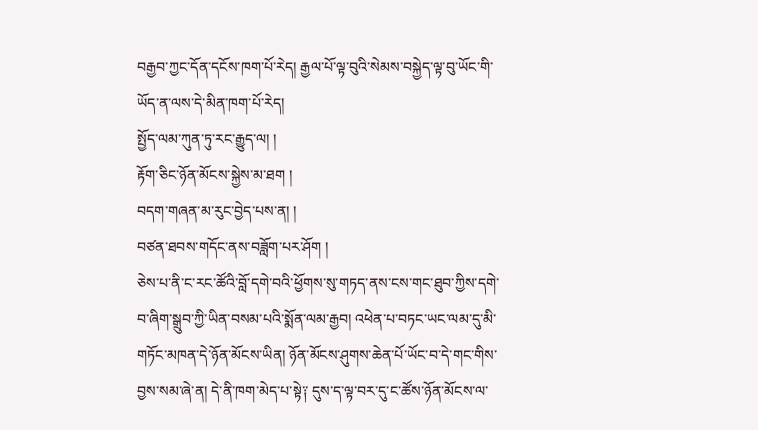བརྒྱབ་ཀྱང་དོན་དངོས་ཁག་པོ་རེད། རྒྱལ་པོ་ལྟ་བུའི་སེམས་བསྐྱེད་ལྟ་བུ་ཡོང་གི་ཡོད་ན་ལས་དེ་མིན་ཁག་པོ་རེད།
སྤྱོད་ལམ་ཀུན་ཏུ་རང་རྒྱུད་ལ། །
རྟོག་ཅིང་ཉོན་མོངས་སྐྱེས་མ་ཐག །
བདག་གཞན་མ་རུང་བྱེད་པས་ན། །
བཙན་ཐབས་གདོང་ནས་བཟློག་པར་ཤོག །
ཅེས་པ་ནི་ང་རང་ཚོའི་བློ་དགེ་བའི་ཕྱོགས་སུ་གཏད་ནས་ངས་གང་ཐུབ་ཀྱིས་དགེ་བ་ཞིག་སྒྲུབ་ཀྱི་ཡིན་བསམ་པའི་སྨོན་ལམ་རྒྱབ། འཕེན་པ་བཏང་ཡང་ལམ་དུ་མི་གཏོང་མཁན་དེ་ཉོན་མོངས་ཡིན། ཉོན་མོངས་ཤུགས་ཆེན་པོ་ཡོང་བ་དེ་གང་གིས་བྱས་སམ་ཞེ་ན། དེ་ནི་ཁག་མེད་པ་སྟེ༑ དུས་ད་ལྟ་བར་དུ་ང་ཚོས་ཉོན་མོངས་ལ་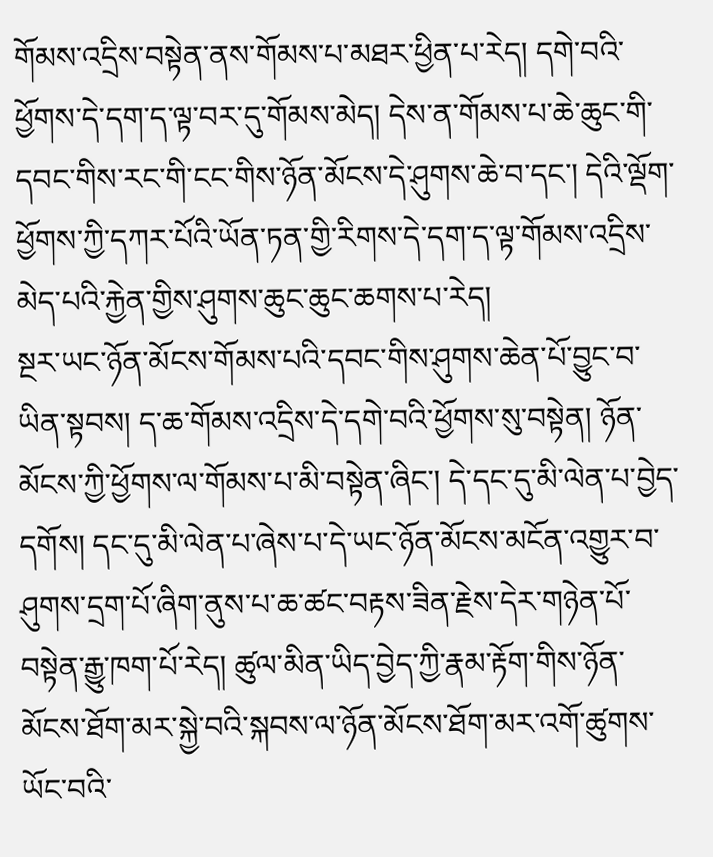གོམས་འདྲིས་བསྟེན་ནས་གོམས་པ་མཐར་ཕྱིན་པ་རེད། དགེ་བའི་ཕྱོགས་དེ་དག་ད་ལྟ་བར་དུ་གོམས་མེད། དེས་ན་གོམས་པ་ཆེ་ཆུང་གི་དབང་གིས་རང་གི་ངང་གིས་ཉོན་མོངས་དེ་ཤུགས་ཆེ་བ་དང་། དེའི་ལྡོག་ཕྱོགས་ཀྱི་དཀར་པོའི་ཡོན་ཏན་གྱི་རིགས་དེ་དག་ད་ལྟ་གོམས་འདྲིས་མེད་པའི་རྐྱེན་གྱིས་ཤུགས་ཆུང་ཆུང་ཆགས་པ་རེད།
སྔར་ཡང་ཉོན་མོངས་གོམས་པའི་དབང་གིས་ཤུགས་ཆེན་པོ་བྱུང་བ་ཡིན་སྟབས། ད་ཆ་གོམས་འདྲིས་དེ་དགེ་བའི་ཕྱོགས་སུ་བསྟེན། ཉོན་མོངས་ཀྱི་ཕྱོགས་ལ་གོམས་པ་མི་བསྟེན་ཞིང་། དེ་དང་དུ་མི་ལེན་པ་བྱེད་དགོས། དང་དུ་མི་ལེན་པ་ཞེས་པ་དེ་ཡང་ཉོན་མོངས་མངོན་འགྱུར་བ་ཤུགས་དྲག་པོ་ཞིག་ནུས་པ་ཆ་ཚང་བརྟས་ཟིན་རྗེས་དེར་གཉེན་པོ་བསྟེན་རྒྱུ་ཁག་པོ་རེད། ཚུལ་མིན་ཡིད་བྱེད་ཀྱི་རྣམ་རྟོག་གིས་ཉོན་མོངས་ཐོག་མར་སྐྱེ་བའི་སྐབས་ལ་ཉོན་མོངས་ཐོག་མར་འགོ་ཚུགས་ཡོང་བའི་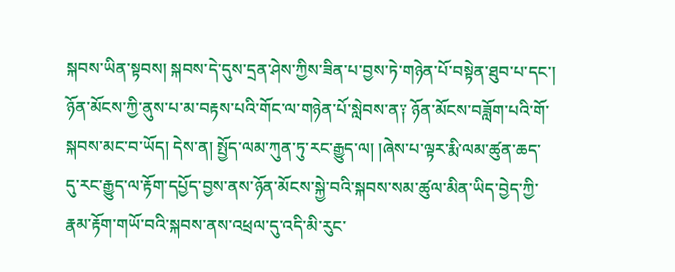སྐབས་ཡིན་སྟབས། སྐབས་དེ་དུས་དྲན་ཤེས་ཀྱིས་ཟིན་པ་བྱས་ཏེ་གཉེན་པོ་བསྟེན་ཐུབ་པ་དང་། ཉོན་མོངས་ཀྱི་ནུས་པ་མ་བརྟས་པའི་གོང་ལ་གཉེན་པོ་སླེབས་ན༑ ཉོན་མོངས་བཟློག་པའི་གོ་སྐབས་མང་བ་ཡོད། དེས་ན། སྤྱོད་ལམ་ཀུན་ཏུ་རང་རྒྱུད་ལ། །ཞེས་པ་ལྟར་རྨི་ལམ་ཚུན་ཆད་དུ་རང་རྒྱུད་ལ་རྟོག་དཔྱོད་བྱས་ནས་ཉོན་མོངས་སྐྱེ་བའི་སྐབས་སམ་ཚུལ་མིན་ཡིད་བྱེད་ཀྱི་རྣམ་རྟོག་གཡོ་བའི་སྐབས་ནས་འཕྲལ་དུ་འདི་མི་རུང་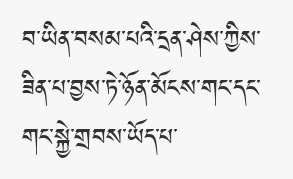བ་ཡིན་བསམ་པའི་དྲན་ཤེས་ཀྱིས་ཟིན་པ་བྱས་ཏེ་ཉོན་མོངས་གང་དང་གང་སྐྱེ་གྲབས་ཡོད་པ་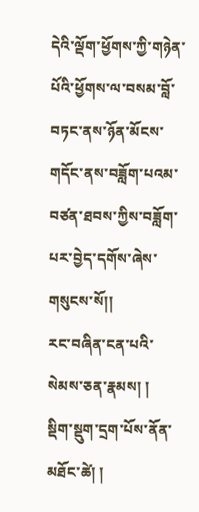དེའི་ལྡོག་ཕྱོགས་ཀྱི་གཉེན་པོའི་ཕྱོགས་ལ་བསམ་བློ་བཏང་ནས་ཉོན་མོངས་གདོང་ནས་བཟློག་པའམ་བཙན་ཐབས་ཀྱིས་བཟློག་པར་བྱེད་དགོས་ཞེས་གསུངས་སོ།།
རང་བཞིན་ངན་པའི་སེམས་ཅན་རྣམས། །
སྡིག་སྡུག་དྲག་པོས་ནོན་མཐོང་ཚེ། །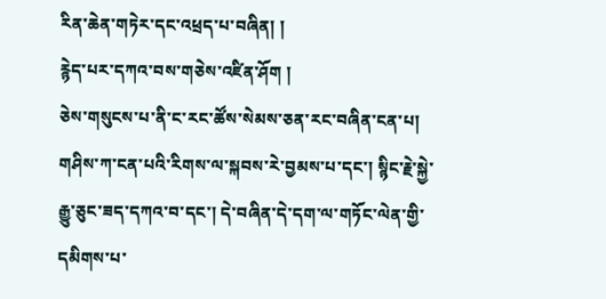རིན་ཆེན་གཏེར་དང་འཕྲད་པ་བཞིན། །
རྙེད་པར་དཀའ་བས་གཅེས་འཛིན་ཤོག །
ཅེས་གསུངས་པ་ནི་ང་རང་ཚོས་སེམས་ཅན་རང་བཞིན་ངན་པ། གཤིས་ཀ་ངན་པའི་རིགས་ལ་སྐབས་རེ་བྱམས་པ་དང་། སྙིང་རྗེ་སྐྱེ་རྒྱུ་ཅུང་ཟད་དཀའ་བ་དང་། དེ་བཞིན་དེ་དག་ལ་གཏོང་ལེན་གྱི་དམིགས་པ་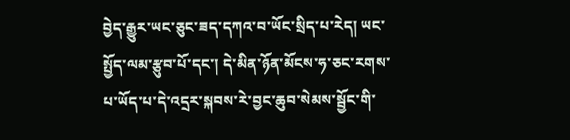བྱེད་རྒྱུར་ཡང་ཅུང་ཟད་དཀའ་བ་ཡོང་སྲིད་པ་རེད། ཡང་སྤྱོད་ལམ་རྩུབ་པོ་དང་། དེ་མིན་ཉོན་མོངས་ཧ་ཅང་རགས་པ་ཡོད་པ་དེ་འདྲར་སྐབས་རེ་བྱང་ཆུབ་སེམས་སྦྱོང་གི་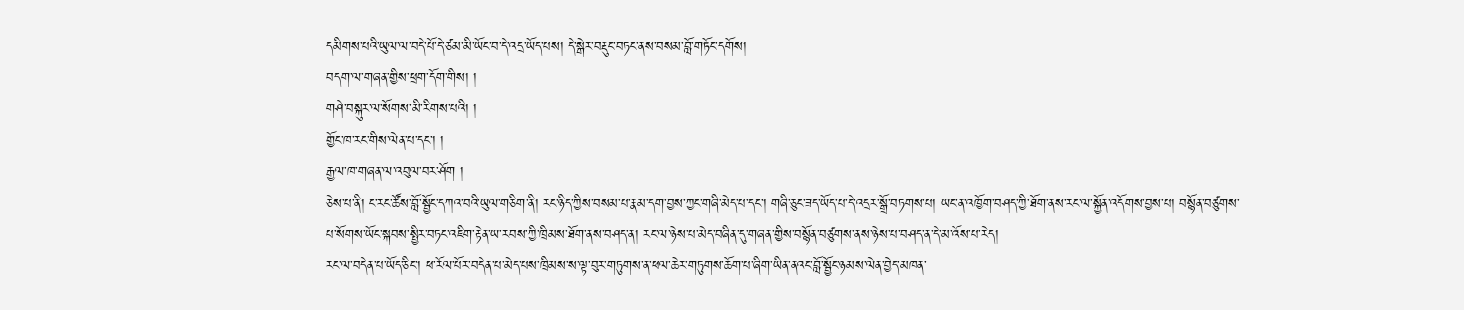དམིགས་པའི་ཡུལ་ལ་བདེ་པོ་དེ་ཙམ་མི་ཡོང་བ་དེ་འདྲ་ཡོད་པས། དེ་སྒེར་བརྡུང་བཏང་ནས་བསམ་བློ་གཏོང་དགོས།
བདག་ལ་གཞན་གྱིས་ཕྲག་དོག་གིས། །
གཤེ་བསྐུར་ལ་སོགས་མི་རིགས་པའི། །
གྱོང་ཁ་རང་གིས་ལེན་པ་དང་། །
རྒྱལ་ཁ་གཞན་ལ་འབུལ་བར་ཤོག །
ཅེས་པ་ནི། ང་རང་ཚོས་བློ་སྦྱོང་དཀའ་བའི་ཡུལ་གཅིག་ནི། རང་ཉིད་ཀྱིས་བསམ་པ་རྣམ་དག་བྱས་ཀྱང་གཞི་མེད་པ་དང་། གཞི་ཅུང་ཟད་ཡོད་པ་དེ་འདྲར་སྒྲོ་བཏགས་པ། ཡང་ན་འཁྱོག་བཤད་ཀྱི་ཐོག་ནས་རང་ལ་སྐྱོན་འདོགས་བྱས་པ། བསྙོན་བཙུགས་པ་སོགས་ཡོང་སྐབས་སྤྱིར་བཏང་འཇིག་རྟེན་ཡ་རབས་ཀྱི་ཁྲིམས་ཐོག་ནས་བཤད་ན། རང་ལ་ཉེས་པ་མེད་བཞིན་དུ་གཞན་གྱིས་བསྙོན་བཙུགས་ནས་ཉེས་པ་བཤད་ན་དེ་མ་འོས་པ་རེད།
རང་ལ་བདེན་པ་ཡོད་ཅིང་། ཕ་རོལ་པོར་བདེན་པ་མེད་པས་ཁྲིམས་ས་ལྟ་བུར་གཏུགས་ན་ཕལ་ཆེར་གཏུགས་ཆོག་པ་ཞིག་ཡིན་ནའང་བློ་སྦྱོང་ཉམས་ལེན་བྱེད་མཁན་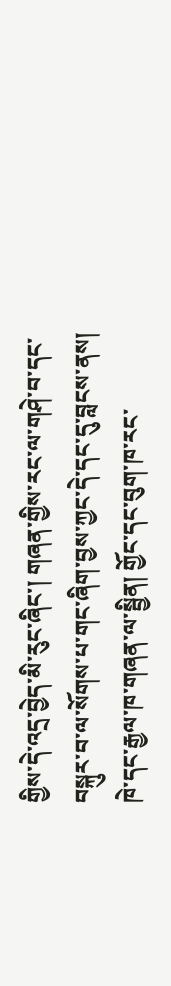གྱིས་དེ་འདྲ་བྱེད་མི་རུང་ཞིང་། གཞན་གྱིས་རང་ལ་གཤེ་བ་དང་བསྐུར་བ་ལ་སོགས་པ་གང་ཞིག་བྱས་ཀྱང་དེ་དང་དུ་བླངས་ནས། ཁེ་དང་རྒྱལ་ཁ་གཞན་ལ་སྦྱིན། གྱོང་དང་བུག་ཁ་རང་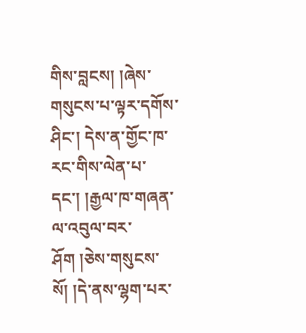གིས་བླངས། །ཞེས་གསུངས་པ་ལྟར་དགོས་ཤིང་། དེས་ན་གྱོང་ཁ་རང་གིས་ལེན་པ་དང་། །རྒྱལ་ཁ་གཞན་ལ་འབུལ་བར་ཤོག །ཅེས་གསུངས་སོ། །དེ་ནས་ལྷག་པར་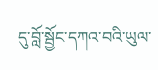དུ་བློ་སྦྱོང་དཀའ་བའི་ཡུལ་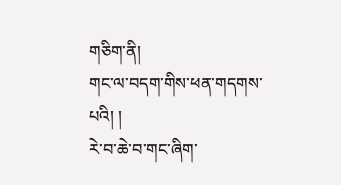གཅིག་ནི།
གང་ལ་བདག་གིས་ཕན་གདགས་པའི། །
རེ་བ་ཆེ་བ་གང་ཞིག་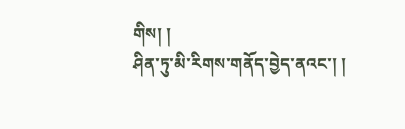གིས། །
ཤིན་ཏུ་མི་རིགས་གནོད་བྱེད་ནའང་། །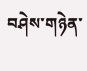བཤེས་གཉེན་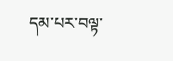དམ་པར་བལྟ་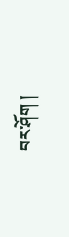བར་ཤོག །